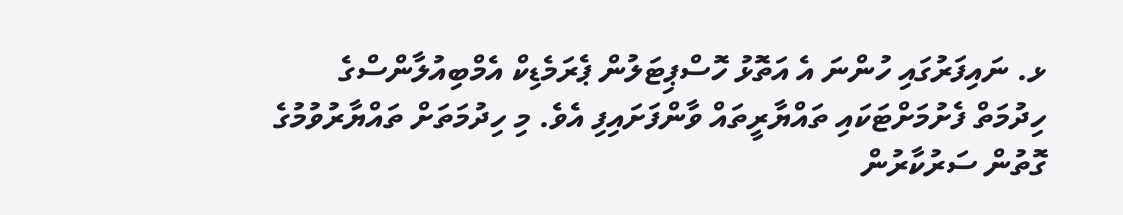ޅ. ނައިފަރުގައި ހުންނަ އެ އަތޮޅު ހޮސްޕިޓަލުން ޕެރަމެޑިކް އެމްބިއުލާންސްގެ ހިދުމަތް ފެށުމަށްޓަކައި ތައްޔާރީތައް ވާންފަށައިފި އެވެ. މި ހިދުމަތަށް ތައްޔާރުވުމުގެ ގޮތުން ސަރުކާރުން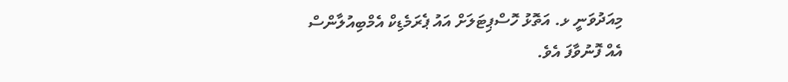މިއަދުވަނީ ޅ. އަތޮޅު ހޮސްޕިޓަލަށް އައު ޕެރަމެޑިކް އެމްބިއުލާންސް އެއް ފޮނުވާފަ އެވެ.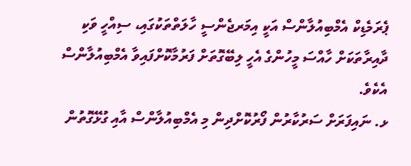ޕެރަމެޑިކް އެމްބިއުލާންސް އަކީ އިމަރޖެންސީ ހާލަތްތަކުގައި، ސިއްހީ ވަކި ދާއިރާތަކަށް ހާއްސަ މީހުންގެ އެހީ ލިބޭގޮތަށް ފަރުމާކޮށްފައިވާ އެމްބިއުލާންސް އެކެވެ.
ޅ. ނައިފަރަށް ސަރުކާރުން ފޯރުކޮށްދިން މި އެމްބިއުލާންސް އާއި ގުޅޭގޮތުން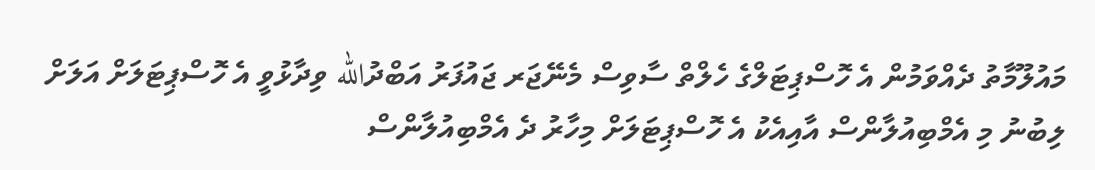މައުލޫމާތު ދެއްވަމުން އެ ހޮސްޕިޓަލްގެ ހެލްތް ސާވިސް މެނޭޖަރ ޖައުފަރު އަބްދުالله ވިދާޅުވީ އެ ހޮސްޕިޓަލަށް އަލަށް ލިބުނު މި އެމްބިއުލާންސް އާއިއެކު އެ ހޮސްޕިޓަލަށް މިހާރު ދެ އެމްބިއުލާންސް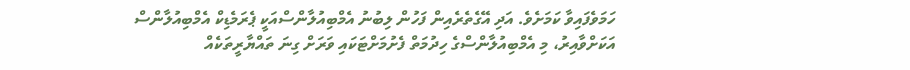ހަމަވެފައިވާ ކަމަށެވެ. އަދި އޭގެތެރެއިން ފަހުން ލިބުނު އެމްބިއުލާންސްއަކީ ޕެރަމެޑިކް އެމްބިއުލާންސް އަކަށްވާއިރު، މި އެމްބިއުލާންސްގެ ހިދުމަތް ފެށުމަށްޓަކައި ވަރަށް ގިނަ ތައްޔާރީތަކެއް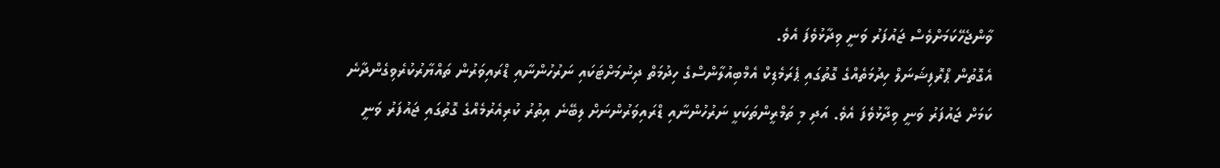ވާންޖެހޭކަމަށްވެސް ޖައުފަރު ވަނީ ވިދާޅުވެފަ އެވެ.
އެގޮތުން ޕްރޮފިޝަނަލް ހިދުމަތެއްގެ ގޮތުގައި ޕެރަމެޑިކް އެމްބިއުލާންސްގެ ހިދުމަތް ދިނުމަށްޓަކައި ނަރުހުންނާއި ޑްރައިވަރުން ތައްޔާރުކުރެވިގެންދާނެ ކަމަށް ޖައުފަރު ވަނީ ވިދާޅުވެފަ އެވެ. އަދި މި ތަމްރީންތަކަކީ ނަރުހުންނާއި ޑްރައިވަރުންނަށް ލިބޭނެ އިތުރު ކުރިއެރުމެއްގެ ގޮތުގައި ޖައުފަރު ވަނީ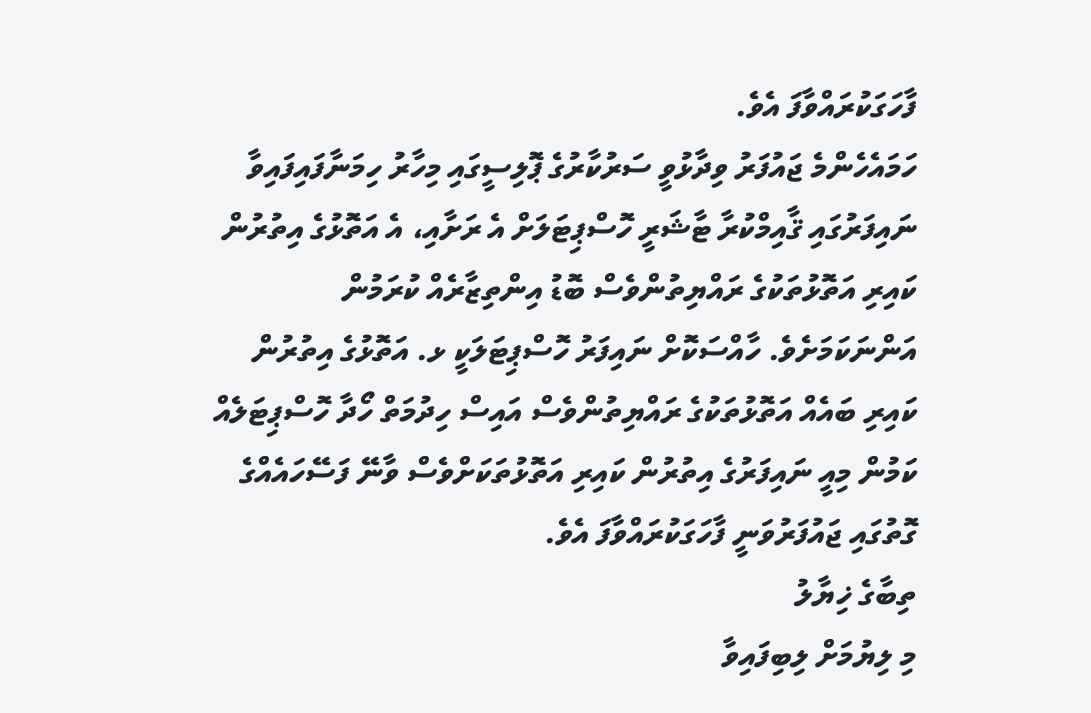ފާހަގަކުރައްވާފަ އެވެ.
ހަމައެހެންމެ ޖައުފަރު ވިދާޅުވީ ސަރުކާރުގެ ޕޮލިސީގައި މިހާރު ހިމަނާފައިފައިވާ ނައިފަރުގައި ޤާއިމްކުރާ ޓާޝަރީ ހޮސްޕިޓަލަށް އެ ރަށާއި، އެ އަތޮޅުގެ އިތުރުން ކައިރި އަތޮޅުތަކުގެ ރައްޔިތުންވެސް ބޮޑު އިންތިޒާރެއް ކުރަމުން އަންނަކަމަށެވެ. ހާއްސަކޮށް ނައިފަރު ހޮސްޕިޓަލަކީ ޅ. އަތޮޅުގެ އިތުރުން ކައިރި ބައެއް އަތޮޅުތަކުގެ ރައްޔިތުންވެސް އައިސް ހިދުމަތް ހޯދާ ހޮސްޕިޓަލެއް ކަމުން މިއީ ނައިފަރުގެ އިތުރުން ކައިރި އަތޮޅުތަކަށްވެސް ވާނޭ ފަސޭހައެއްގެ ގޮތުގައި ޖައުފަރުވަނީ ފާހަގަކުރައްވާފަ އެވެ.
ތިބާގެ ޚިޔާލު
މި ލިޔުމަށް ލިބިފައިވާ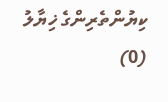ކިޔުންތެރިންގެ ޚިޔާލު (0)